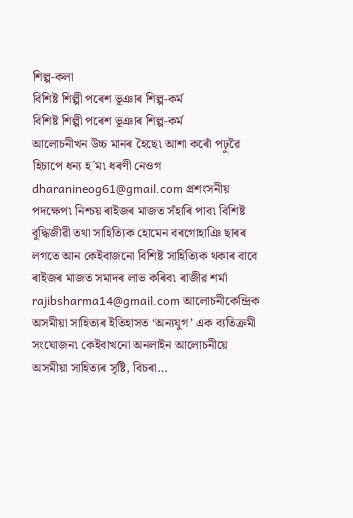শিল্প-কলা
বিশিষ্ট শিল্পী পৰেশ ভূঞাৰ শিল্প-কৰ্ম
বিশিষ্ট শিল্পী পৰেশ ভূঞাৰ শিল্প-কৰ্ম
আলোচনীখন উচ্চ মানৰ হৈছে৷ আশা কৰোঁ পঢ়ুৱৈ হিচাপে ধন্য হ´ম৷ ধৰণী নেওগ dharanineog61@gmail.com প্ৰশংসনীয় পদক্ষেপ৷ নিশ্চয় ৰাইজৰ মাজত সঁহাৰি পাব৷ বিশিষ্ট বুদ্ধিজীৱী তথা সাহিত্যিক হোমেন বৰগোহাঞি ছাৰৰ লগতে আন কেইবাজনো বিশিষ্ট সাহিত্যিক থকাৰ বাবে ৰাইজৰ মাজত সমাদৰ লাভ কৰিব৷ ৰাজীৱ শৰ্মা rajibsharma14@gmail.com আলোচনীকেন্দ্ৰিক অসমীয়া সাহিত্যৰ ইতিহাসত ‘অন্যযুগ’ এক ব্যতিক্ৰমী সংযোজন৷ কেইবাখনো অনলাইন আলোচনীয়ে অসমীয়া সাহিত্যৰ সৃষ্টি, বিচৰা…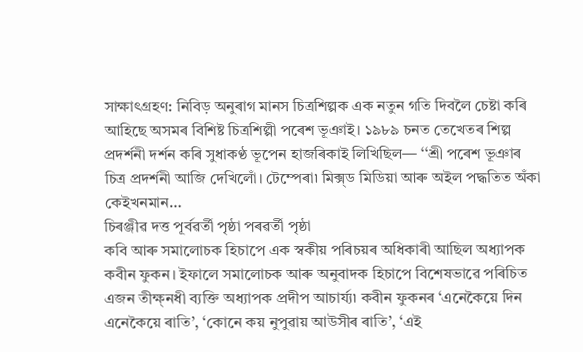সাক্ষাৎগ্ৰহণ: নিবিড় অনুৰাগ মানস চিত্ৰশিল্পক এক নতুন গতি দিবলৈ চেষ্টা কৰি আহিছে অসমৰ বিশিষ্ট চিত্ৰশিল্পী পৰেশ ভূঞাই। ১৯৮৯ চনত তেখেতৰ শিল্প প্ৰদৰ্শনী দৰ্শন কৰি সুধাকণ্ঠ ভূপেন হাজৰিকাই লিখিছিল— ‘‘শ্ৰী পৰেশ ভূঞাৰ চিত্ৰ প্ৰদৰ্শনী আজি দেখিলোঁ। টেম্পেৰা৷ মিক্স্ড মিডিয়া আৰু অইল পদ্ধতিত অঁকা কেইখনমান…
চিৰঞ্জীৱ দত্ত পূৰ্বৱৰ্তী পৃষ্ঠা পৰৱৰ্তী পৃষ্ঠা
কবি আৰু সমালোচক হিচাপে এক স্বকীয় পৰিচয়ৰ অধিকাৰী আছিল অধ্যাপক কবীন ফুকন। ইফালে সমালোচক আৰু অনুবাদক হিচাপে বিশেষভাৱে পৰিচিত এজন তীক্ষ্নধী ব্যক্তি অধ্যাপক প্ৰদীপ আচাৰ্য্য৷ কবীন ফুকনৰ ‘এনেকৈয়ে দিন এনেকৈয়ে ৰাতি’, ‘কোনে কয় নুপুৱায় আউসীৰ ৰাতি’, ‘এই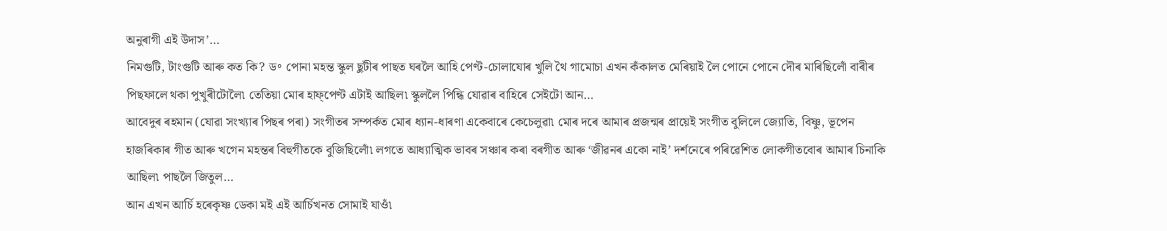অনুৰাগী এই উদাস’…
নিমগুটি, টাংগুটি আৰু কত কি? ড॰ পোনা মহন্ত স্কুল ছুটীৰ পাছত ঘৰলৈ আহি পেণ্ট-চোলাযোৰ খুলি থৈ গামোচা এখন কঁকালত মেৰিয়াই লৈ পোনে পোনে দৌৰ মাৰিছিলোঁ বাৰীৰ পিছফালে থকা পুখুৰীটোলৈ৷ তেতিয়া মোৰ হাফ্পেণ্ট এটাই আছিল৷ স্কুললৈ পিন্ধি যোৱাৰ বাহিৰে সেইটো আন…
আবেদুৰ ৰহমান (যোৱা সংখ্যাৰ পিছৰ পৰা) সংগীতৰ সম্পৰ্কত মোৰ ধ্যান-ধাৰণা একেবাৰে কেচেলুৱা৷ মোৰ দৰে আমাৰ প্ৰজন্মৰ প্ৰায়েই সংগীত বুলিলে জ্যোতি, বিষ্ণু, ভূপেন হাজৰিকাৰ গীত আৰু খগেন মহন্তৰ বিহুগীতকে বুজিছিলোঁ৷ লগতে আধ্যাত্মিক ভাবৰ সঞ্চাৰ কৰা বৰগীত আৰু ‘জীৱনৰ একো নাই’ দৰ্শনেৰে পৰিৱেশিত লোকগীতবোৰ আমাৰ চিনাকি আছিল৷ পাছলৈ জিতুল…
আন এখন আর্চি হৰেকৃষ্ণ ডেকা মই এই আর্চিখনত সোমাই যাওঁ৷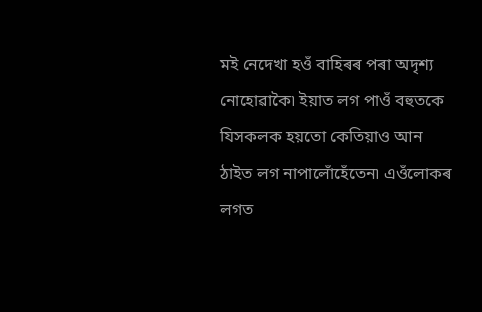মই নেদেখা হওঁ বাহিৰৰ পৰা অদৃশ্য নোহোৱাকৈ৷ ইয়াত লগ পাওঁ বহুতকে যিসকলক হয়তো কেতিয়াও আন ঠাইত লগ নাপালোঁহেঁতেন৷ এওঁলোকৰ লগত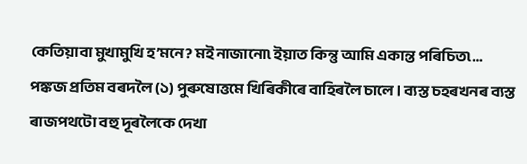কেতিয়াবা মুখামুখি হ’মনে? মই নাজানো৷ ইয়াত কিন্তু আমি একান্ত পৰিচিত৷…
পঙ্কজ প্রতিম বৰদলৈ (১) পুৰুষোত্তমে খিৰিকীৰে বাহিৰলৈ চালে। ব্যস্ত চহৰখনৰ ব্যস্ত ৰাজপথটো বহু দূৰলৈকে দেখা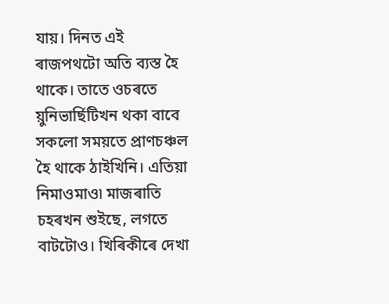যায়। দিনত এই ৰাজপথটো অতি ব্যস্ত হৈ থাকে। তাতে ওচৰতে য়ুনিভাৰ্ছিটিখন থকা বাবে সকলো সময়তে প্রাণচঞ্চল হৈ থাকে ঠাইখিনি। এতিয়া নিমাওমাও৷ মাজৰাতি চহৰখন শুইছে, লগতে বাটটোও। খিৰিকীৰে দেখা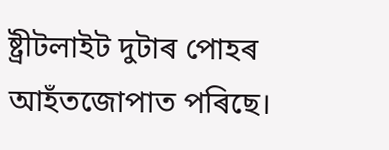ষ্ট্ৰীটলাইট দুটাৰ পোহৰ আহঁতজোপাত পৰিছে।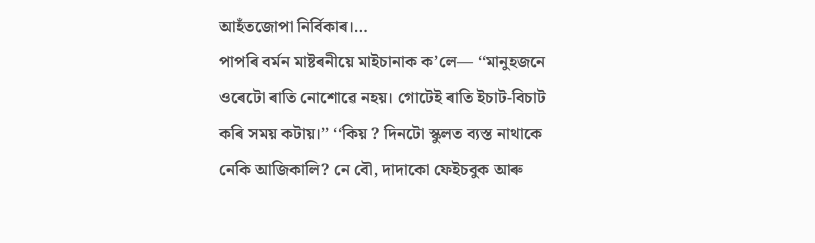আহঁতজোপা নির্বিকাৰ।…
পাপৰি বৰ্মন মাষ্টৰনীয়ে মাইচানাক ক’লে— ‘‘মানুহজনে ওৰেটো ৰাতি নোশোৱে নহয়। গোটেই ৰাতি ইচাট-বিচাট কৰি সময় কটায়।’’ ‘‘কিয় ? দিনটো স্কুলত ব্যস্ত নাথাকে নেকি আজিকালি? নে বৌ, দাদাকো ফেইচবুক আৰু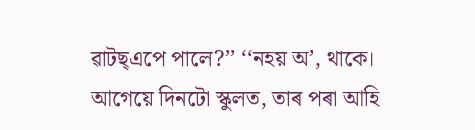ৱাটছ্এপে পালে?’’ ‘‘নহয় অ’, থাকে। আগেয়ে দিনটো স্কুলত, তাৰ পৰা আহি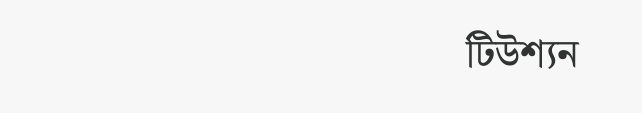টিউশ্যন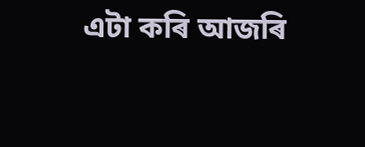এটা কৰি আজৰি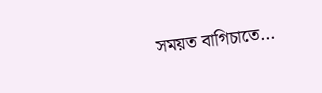সময়ত বাগিচাতে…